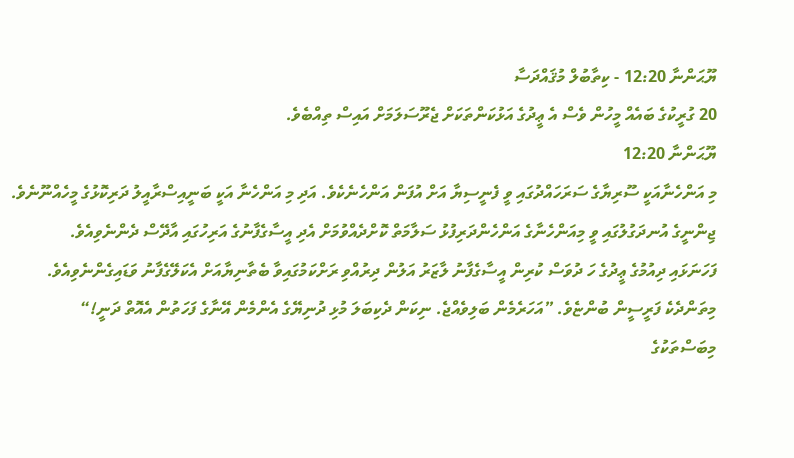ޔޫޙަންނާ 12:20 - ކިތާބުލް މުޤައްދަސާ
20 ގުރީކުގެ ބައެއް މީހުން ވެސް އެ ޢީދުގެ އަޅުކަންތަކަށް ޖެރޫސަލަމަށް އައިސް ތިއްބެވެ.
ޔޫޙަންނާ 12:20
މި އަންހެނާއަކީ ސޫރިޔާގެ ސަރަހައްދުގައި ވީ ފެނީސިޔާ އަށް އުފަން އަންހެނެކެވެ. އަދި މި އަންހެނާ އަކީ ބަނީއިސްރާއީލު ދަރިކޮޅުގެ މީހެއްނޫނެވެ. ޖިންނީގެ އުނދަގުލުގައި ވީ މިއަންހެނާގެ އަންހެންދަރިފުޅު ސަލާމަތް ކޮށްދެއްވުމަށް އެދި އީސާގެފާނުގެ އަރިހުގައި އާދޭސް ދެންނެވިއެވެ.
ފަހަނަޅައި ދިއުމުގެ ޢީދުގެ ހަ ދުވަސް ކުރިން އީސާގެފާނު ލާޒަރު އަލުން ދިރުއްވި ރަށްކަމުގައިވާ ބެތާނިޔާއަށް އެކަލޭގެފާނު ވަޑައިގެންނެވިއެވެ.
މިތަންދެކެ ފަރީސީން ބުންޏެވެ. ”އަހަރެމެން ބަލިވެއްޖެ. ނިކަން ދެކިބަލަ މުޅި ދުނިޔޭގެ އެންމެން އޭނާގެ ފަހަތުން އެއޮތް ދަނީ!“
މިބަސްތަކުގެ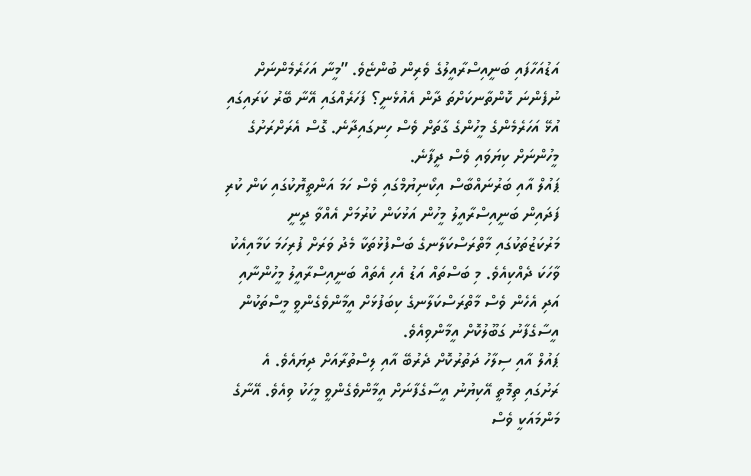އަޑުއަހާފައި ބަނީއިސްރާއީލުގެ ވެރިން ބުންޏެވެ. ”މީނާ އަހަރެމެންނަށް ނުފެންނަ ކޮންތާނކަށްތަ ދާން އެއުޅެނީ؟ ފަހަރެއްގައި އޭނާ ބޭރު ކަރައިގައި އުޅޭ އަހަރެމެންގެ މީހުންގެ ގާތަށް ވެސް ހިނގައިދާނެ. ގޮސް އެރަށްރަށުގެ މީހުންނަށް ކިޔަވައި ވެސް ދީފާނެ.
ޕައުލް އާއި ބަރުނައްބާސް އިކޯނިޔުމްގައި ވެސް ހަމަ އަންތީޔޮކުގައި ކަން ކުރި ފަދައިން ބަނީއިސްރާއީލު މީހުން އަޅުކަން ކުރުމަށް އެއްވާ ދީނީ މަރުކަޒުތަކުގައި މާތްރަސްކަލާނގެ ބަސްފުޅުތަކާ މެދު ވަރަށް ފުރިހަމަ ކަމާއިއެކު ވާހަކަ ދެއްކިއެވެ. މި ބަސްތައް އަޑު އެހި އެތައް ބަނީއިސްރާއީލު މީހުންނާއި އަދި އެހެން ވެސް މާތްރަސްކަލާނގެ ކިބަފުޅަށް އީމާންވެގެންވީ މީސްތަކުން އީސާގެފާނު ގަބޫލުކޮށް އީމާންވިއެވެ.
ޕައުލް އާއި ސިލާހު ދަތުރުކޮށް ދެރުބޭ އާއި ލިސްތުރާއަށް ދިޔައެވެ. އެ ރަށުގައި ތިމޮތީ އޭކިޔުނު އީސާގެފާނަށް އީމާންވެގެންވީ މީހަކު ވިއެވެ. އޭނާގެ މަންމައަކީ ވެސް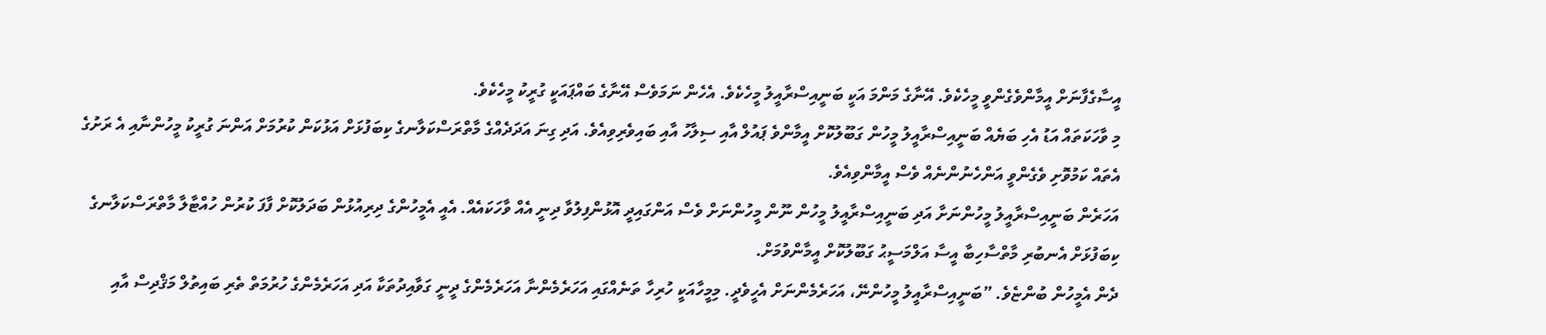އީސާގެފާނަށް އީމާންވެގެންވީ މީހެކެވެ. އޭނާގެ މަންމަ އަކީ ބަނީއިސްރާއީލު މީހެކެވެ. އެހެން ނަމަވެސް އޭނާގެ ބައްޕައަކީ ގުރީކު މީހެކެވެ.
މި ވާހަކަތައް އަޑު އެހި ބަޔެއް ބަނީއިސްރާއީލު މީހުން ގަބޫލުކޮށް އީމާންވެ ޕައުލް އާއި ސިލާހު އާއި ބައިވެރިވިއެވެ. އަދި ގިނަ އަދަދެއްގެ މާތްރަސްކަލާނގެ ކިބަފުޅަށް އަޅުކަން ކުރުމަށް އަންނަ ގުރީކު މީހުންނާއި އެ ރަށުގެ އެތައް ކަމުވޮށި ވެގެންވީ އަންހެނުންނެއް ވެސް އީމާންވިއެވެ.
އަހަރެން ބަނީއިސްރާއީލު މީހުންނަށާ އަދި ބަނީއިސްރާއީލު މީހުން ނޫން މީހުންނަށް ވެސް އަންގައިދީ އޮޅުންފިލުވާ ދިނީ އެއް ވާހަކައެއް. އެއީ އެމީހުންގެ ދިރިއުޅުން ބަދަލުކޮށް ފާފަ ކުރުން ހުއްޓާލާ މާތްރަސްކަލާނގެ ކިބަފުޅަށް އެނބުރި މާތްސާހިބާ އީސާ އަލްމަސީޙު ގަބޫލުކޮށް އީމާންވުމަށް.
ދެން އެމީހުން ބުންޏެވެ. ”ބަނީއިސްރާއީލު މީހުންނޭ، އަހަރެމެންނަށް އެހީވެދީ. މިމީހާއަކީ ހުރިހާ ތަނެއްގައި އަހަރެމެންނާ އަހަރެމެންގެ ދީނީ ގަވާއިދުތަކާ އަދި އަހަރެމެންގެ ހުރުމަތް ތެރި ބައިތުލް މަޤްދިސް އާއި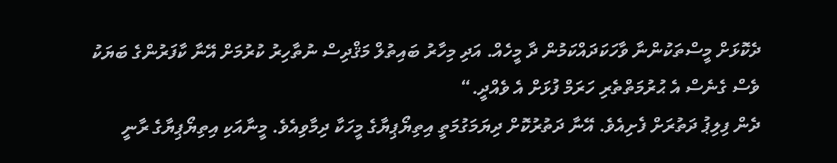ދެކޮޅަށް މީސްތަކުންނާ ވާހަކަދައްކަމުން ދާ މީހެއް. އަދި މިހާރު ބައިތުލް މަޤްދިސް ނުތާހިރު ކުރުމަށް އޭނާ ކާފަރުންގެ ބަޔަކު ވެސް ގެނެސް އެ ޙުރުމަތްތެރި ހަރަމް ފުޅަށް އެ ވެއްދީ.“
ދެން ފިލިޕު ދަތުރަށް ފެށިއެވެ. އޭނާ ދަތުރުކޮށް ދިޔަމަގުމަތީ އިތިޔޯޕިޔާގެ މީހަކާ ދިމާވިއެވެ. މީނާއަކި އިތިޔޯޕިޔާގެ ރާނީ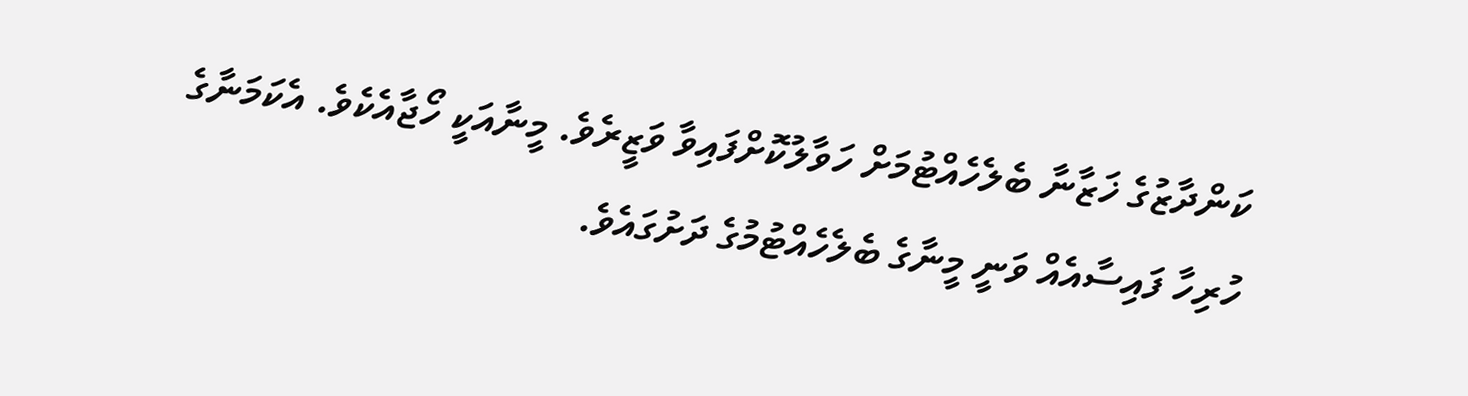ކަންދާޒުގެ ޚަޒާނާ ބެލެހެއްޓުމަށް ހަވާލުކޮށްފައިވާ ވަޒީރެވެ. މީނާއަކީ ހޯޖާއެކެވެ. އެކަމަނާގެ ހުރިހާ ފައިސާއެއް ވަނީ މީނާގެ ބެލެހެއްޓުމުގެ ދަށުގައެވެ.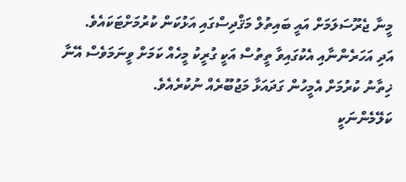މީނާ ޖެރޫސަލަމަށް އައީ ބައިތުލް މަޤްދިސްގައި އަޅުކަން ކުރުމަށްޓަކައެވެ.
އަދި އަހަރެންނާއި އެކުގައިވާ ތީތުސް އަކީ ގުރީކު މީހެއް ކަމަށް ވީނަމަވެސް އޭނާ ޚިތާނު ކުރުމަށް އެމީހުން ގަދައަޅާ މަޖުބޫރެއް ނުކުރެއެވެ.
ކަލޭމެންނަކީ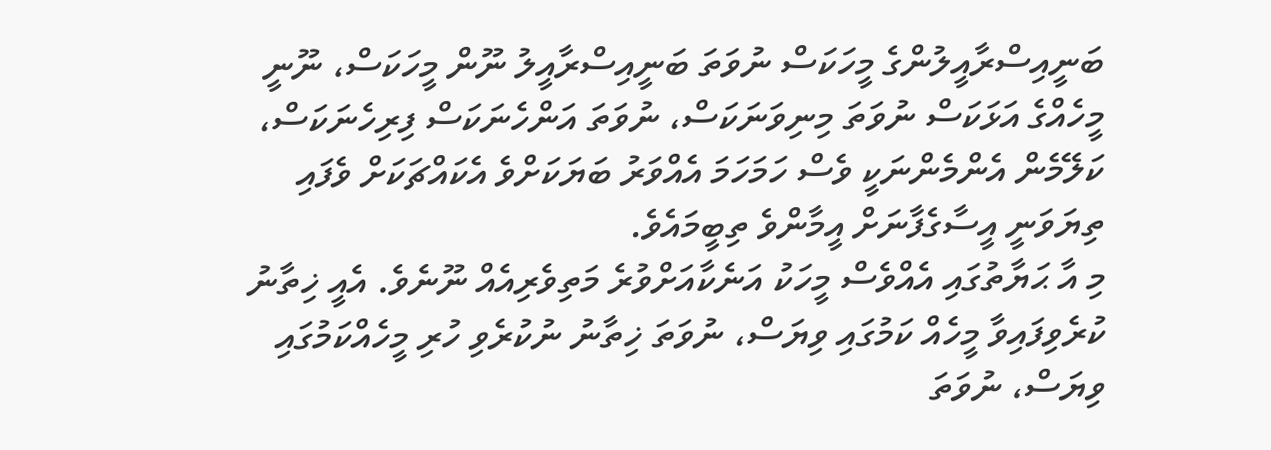ބަނީއިސްރާއީލުންގެ މީހަކަސް ނުވަތަ ބަނީއިސްރާއީލު ނޫން މީހަކަސް، ނޫނީ މީހެއްގެ އަޅަކަސް ނުވަތަ މިނިވަނަކަސް، ނުވަތަ އަންހެނަކަސް ފިރިހެނަކަސް، ކަލޭމެން އެންމެންނަކީ ވެސް ހަމަހަމަ އެއްވަރު ބަޔަކަށްވެ އެކައްޗަކަށް ވެފައި ތިޔަވަނީ އީސާގެފާނަށް އީމާންވެ ތިބީމައެވެ.
މި އާ ޙަޔާތުގައި އެއްވެސް މީހަކު އަނެކާއަށްވުރެ މަތިވެރިއެއް ނޫނެވެ. އެއީ ޚިތާނު ކުރެވިފައިވާ މީހެއް ކަމުގައި ވިޔަސް، ނުވަތަ ޚިތާނު ނުކުރެވި ހުރި މީހެއްކަމުގައި ވިޔަސް، ނުވަތަ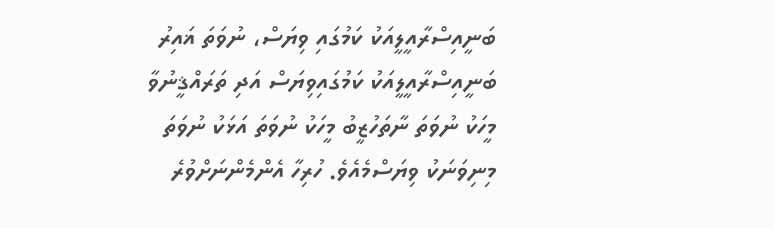ބަނީއިސްރާއީލީއަކު ކަމުގައި ވިޔަސް، ނުވަތަ ޣައިރު ބަނީއިސްރާއީލީއަކު ކަމުގައިވިޔަސް އަދި ތަރައްޤީނުވާ މީހަކު ނުވަތަ ނާތަހުޒީބު މީހަކު ނުވަތަ އަޅަކު ނުވަތަ މިނިވަނަކު ވިޔަސްމެއެވެ. ހުރިހާ އެންމެންނަށްވުރެ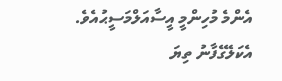އެންމެ މުހިންމީ އީސާއަލްމަސީޙުއެވެ. އެކަލޭގެފާނު ތިޔަ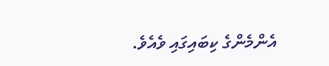އެންމެންގެ ކިބައިގައި ވެއެވެ.